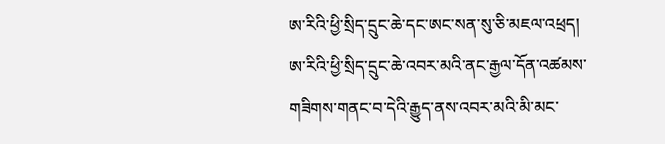ཨ་རིའི་ཕྱི་སྲིད་དྲུང་ཆེ་དང་ཨང་སན་སུ་ཅི་མཇལ་འཕྲད།
ཨ་རིའི་ཕྱི་སྲིད་དྲུང་ཆེ་འབར་མའི་ནང་རྒྱལ་དོན་འཚམས་གཟིགས་གནང་བ་དེའི་རྒྱུད་ནས་འབར་མའི་མི་མང་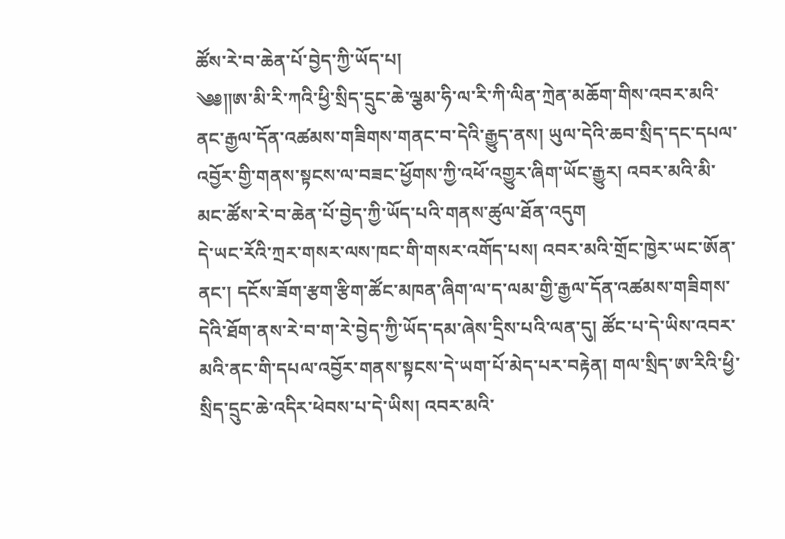ཚོས་རེ་བ་ཆེན་པོ་བྱེད་ཀྱི་ཡོད་པ།
༄༅༎ཨ་མི་རི་ཀའི་ཕྱི་སྲིད་དྲུང་ཆེ་ལྕམ་ཧི་ལ་རི་ཀི་ལིན་ཀྲེན་མཆོག་གིས་འབར་མའི་ནང་རྒྱལ་དོན་འཚམས་གཟིགས་གནང་བ་དེའི་རྒྱུད་ནས། ཡུལ་དེའི་ཆབ་སྲིད་དང་དཔལ་འབྱོར་གྱི་གནས་སྟངས་ལ་བཟང་ཕྱོགས་ཀྱི་འཕོ་འགྱུར་ཞིག་ཡོང་རྒྱུར། འབར་མའི་མི་མང་ཚོས་རེ་བ་ཆེན་པོ་བྱེད་ཀྱི་ཡོད་པའི་གནས་ཚུལ་ཐོན་འདུག
དེ་ཡང་རོའི་ཀྲར་གསར་ལས་ཁང་གི་གསར་འགོད་པས། འབར་མའི་གྲོང་ཁྱེར་ཡང་ཨོན་ནང་། དངོས་ཟོག་རྩག་རྩིག་ཚོང་མཁན་ཞིག་ལ་ད་ལམ་གྱི་རྒྱལ་དོན་འཚམས་གཟིགས་དེའི་ཐོག་ནས་རེ་བ་ག་རེ་བྱེད་ཀྱི་ཡོད་དམ་ཞེས་དྲིས་པའི་ལན་དུ། ཚོང་པ་དེ་ཡིས་འབར་མའི་ནང་གི་དཔལ་འབྱོར་གནས་སྟངས་དེ་ཡག་པོ་མེད་པར་བརྟེན། གལ་སྲིད་ཨ་རིའི་ཕྱི་སྲིད་དྲུང་ཆེ་འདིར་ཕེབས་པ་དེ་ཡིས། འབར་མའི་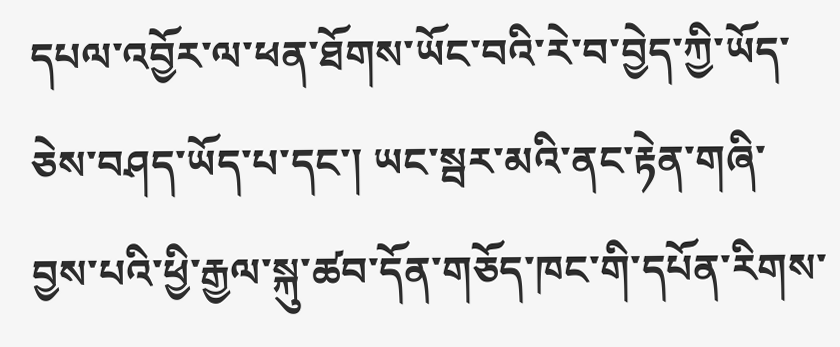དཔལ་འབྱོར་ལ་ཕན་ཐོགས་ཡོང་བའི་རེ་བ་བྱེད་ཀྱི་ཡོད་ཅེས་བཤད་ཡོད་པ་དང་། ཡང་སྦར་མའི་ནང་རྟེན་གཞི་བྱས་པའི་ཕྱི་རྒྱལ་སྐུ་ཚབ་དོན་གཅོད་ཁང་གི་དཔོན་རིགས་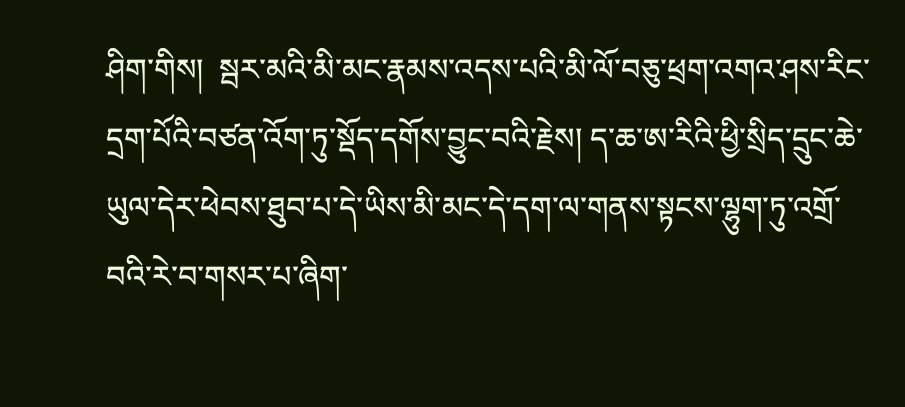ཤིག་གིས།  སྦར་མའི་མི་མང་རྣམས་འདས་པའི་མི་ལོ་བཅུ་ཕྲག་འགའ་ཤས་རིང་དྲག་པོའི་བཙན་འོག་ཏུ་སྡོད་དགོས་བྱུང་བའི་རྗེས། ད་ཆ་ཨ་རིའི་ཕྱི་སྲིད་དྲུང་ཆེ་ཡུལ་དེར་ཕེབས་ཐུབ་པ་དེ་ཡིས་མི་མང་དེ་དག་ལ་གནས་སྟངས་ལྷུག་ཏུ་འགྲོ་བའི་རེ་བ་གསར་པ་ཞིག་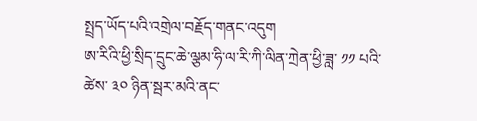སྤྲད་ཡོད་པའི་འགྲེལ་བརྗོད་གནང་འདུག
ཨ་རིའི་ཕྱི་སྲིད་དྲུང་ཆེ་ལྕམ་ཧི་ལ་རི་ཀི་ལིན་ཀྲེན་ཕྱི་ཟླ་ ༡༡ པའི་ཚེས་ ༣༠ ཉིན་སྦར་མའི་ནང་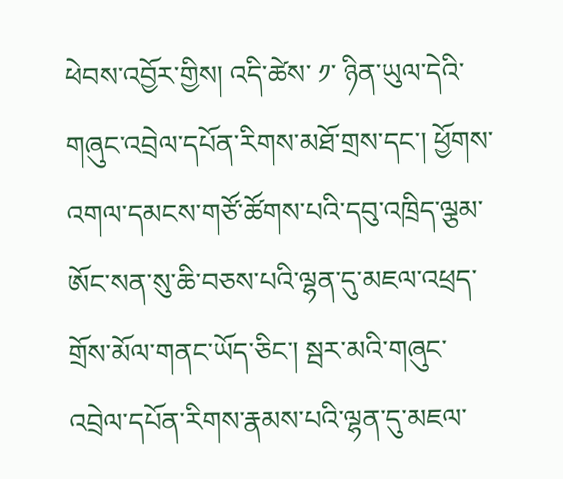ཕེབས་འབྱོར་གྱིས། འདི་ཚེས་ ༡་ ཉིན་ཡུལ་དེའི་གཞུང་འབྲེལ་དཔོན་རིགས་མཐོ་གྲས་དང་། ཕྱོགས་འགལ་དམངས་གཙོ་ཚོགས་པའི་དབུ་འཁྲིད་ལྕམ་ཨོང་སན་སུ་ཆི་བཅས་པའི་ལྷན་དུ་མཇལ་འཕྲད་གྲོས་མོལ་གནང་ཡོད་ཅིང་། སྦར་མའི་གཞུང་འབྲེལ་དཔོན་རིགས་རྣམས་པའི་ལྷན་དུ་མཇལ་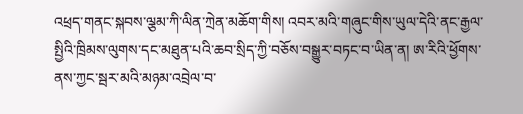འཕྲད་གནང་སྐབས་ལྕམ་ཀི་ལིན་ཀྲེན་མཆོག་གིས། འབར་མའི་གཞུང་གིས་ཡུལ་དེའི་ནང་རྒྱལ་སྤྱིའི་ཁྲིམས་ལུགས་དང་མཐུན་པའི་ཆབ་སྲིད་ཀྱི་བཅོས་བསྒྱུར་བཏང་བ་ཡིན་ན། ཨ་རིའི་ཕྱོགས་ནས་ཀྱང་སྦར་མའི་མཉམ་འབྲེལ་བ་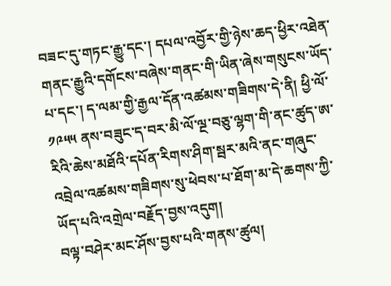བཟང་དུ་གཏང་རྒྱུ་དང་། དཔལ་འབྱོར་གྱི་ཉེས་ཆད་ཕྱིར་འཐེན་གནང་རྒྱུའི་དགོངས་བཞེས་གནང་གི་ཡིན་ཞེས་གསུངས་ཡོད་པ་དང་། ད་ལམ་གྱི་རྒྱལ་དོན་འཚམས་གཟིགས་དེ་ནི། ཕྱི་ལོ་༡༩༥༥ ནས་བཟུང་ད་བར་མི་ལོ་ལྔ་བཅུ་ལྷག་གི་ནང་ཚུད་ཨ་རིའི་ཆེས་མཐོའི་དཔོན་རིགས་ཤིག་སྦར་མའི་ནང་གཞུང་འབྲེལ་འཚམས་གཟིགས་སུ་ཕེབས་པ་ཐོག་མ་དེ་ཆགས་ཀྱི་ཡོད་པའི་འགྲེལ་བརྗོད་བྱས་འདུག།
བལྟ་བཤེར་མང་ཤོས་བྱས་པའི་གནས་ཚུལ།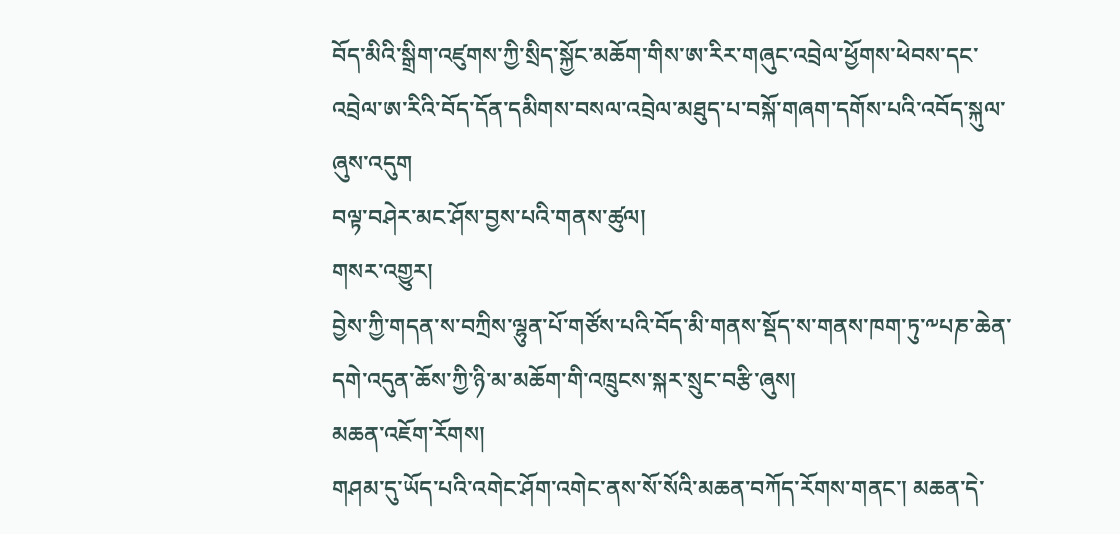བོད་མིའི་སྒྲིག་འཛུགས་ཀྱི་སྲིད་སྐྱོང་མཆོག་གིས་ཨ་རིར་གཞུང་འབྲེལ་ཕྱོགས་ཕེབས་དང་འབྲེལ་ཨ་རིའི་བོད་དོན་དམིགས་བསལ་འབྲེལ་མཐུད་པ་བསྐོ་གཞག་དགོས་པའི་འབོད་སྐུལ་ཞུས་འདུག
བལྟ་བཤེར་མང་ཤོས་བྱས་པའི་གནས་ཚུལ།
གསར་འགྱུར།
བྱེས་ཀྱི་གདན་ས་བཀྲིས་ལྷུན་པོ་གཙོས་པའི་བོད་མི་གནས་སྡོད་ས་གནས་ཁག་ཏུ་༸པཎ་ཆེན་དགེ་འདུན་ཆོས་ཀྱི་ཉི་མ་མཆོག་གི་འཁྲུངས་སྐར་སྲུང་བརྩི་ཞུས།
མཆན་འཇོག་རོགས།
གཤམ་དུ་ཡོད་པའི་འགེང་ཤོག་འགེང་ནས་སོ་སོའི་མཆན་བཀོད་རོགས་གནང་། མཆན་དེ་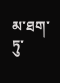མ་ཐག་ཏུ་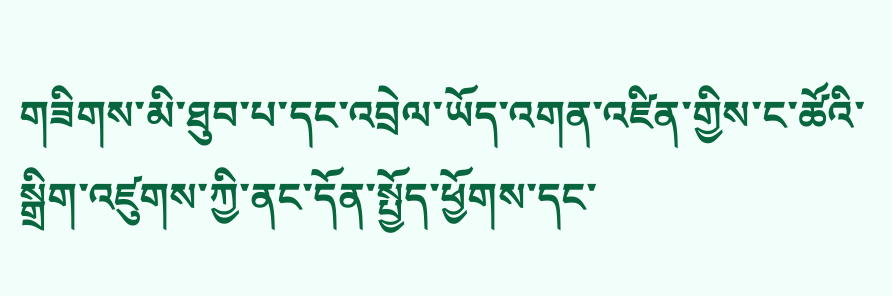གཟིགས་མི་ཐུབ་པ་དང་འབྲེལ་ཡོད་འགན་འཛིན་གྱིས་ང་ཚོའི་སྒྲིག་འཛུགས་ཀྱི་ནང་དོན་སྤྱོད་ཕྱོགས་དང་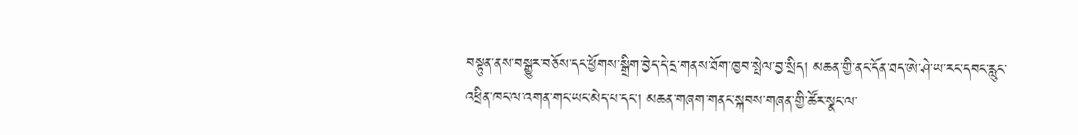བསྟུན་ནས་བསྒྱུར་བཅོས་དང་ཕྱོགས་སྒྲིག་བྱེད་དེ་དྲ་གནས་ཐོག་ཁྱབ་སྤེལ་བྱ་སྲིད། མཆན་གྱི་ནང་དོན་ཐད་ཨེ་ཤེ་ཡ་རང་དབང་རླུང་འཕྲིན་ཁང་ལ་འགན་གང་ཡང་མེད་པ་དང་། མཆན་གཞག་གནང་སྐབས་གཞན་གྱི་ཚོར་སྣང་ལ་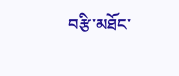བརྩི་མཐོང་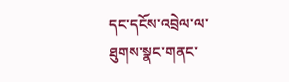དང་དངོས་འབྲེལ་ལ་ཐུགས་སྣང་གནང་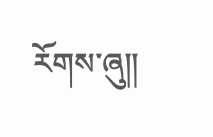རོགས་ཞུ༎